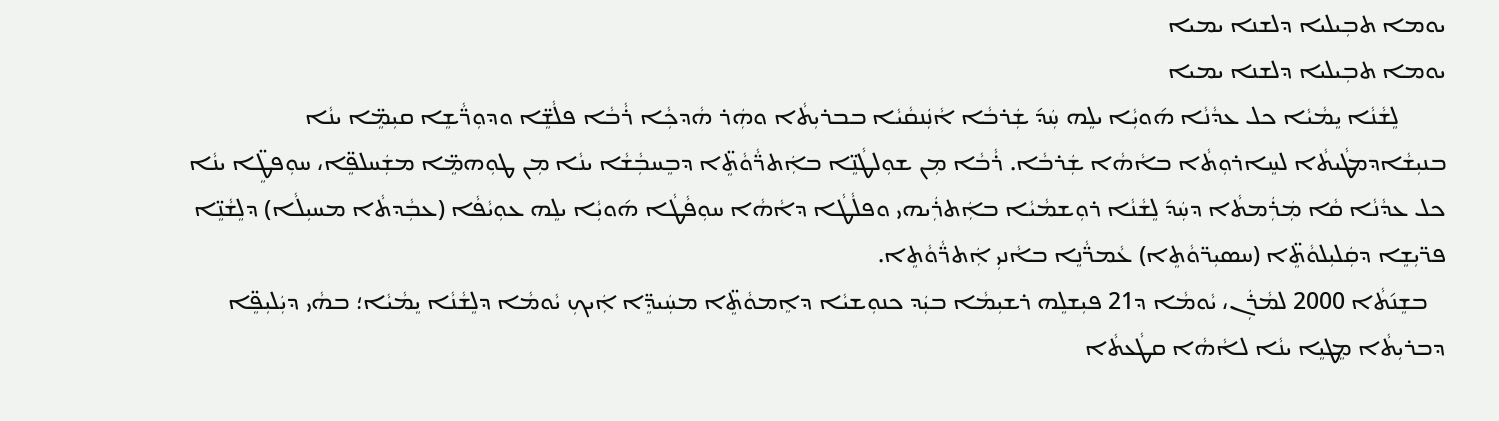ܝܘܡܐ ܬܒܼܝܠܝܐ ܕܠܫܢܐ ܝܡܝܐ
ܝܘܡܐ ܬܒܼܝܠܝܐ ܕܠܫܢܐ ܝܡܝܐ
        ܠܸܫܵܢܵܐ ܝܸܡܵܝܵܐ ܟܠ ܥܕܵܢܵܐ ܗ݇ܘܝܼܵܐ ܝܠܸܗ ܚܲܕ݇ ܫܲܪܒܵܐ ܐܵܢܲܢܩܵܝܵܐ ܒܒܪܝܼܬܵܐ ܘܗܲܪ ܗܵܕܟܼܵܐ ܪܵܒܵܐ ܦܠܵܫܸ̈ܐ ܘܕܘܼܖ̈ܵܫܸܐ ܩܝܼܡܸ̈ܐ ܝܢܵܐ ܒܢܝܼܫܵܐܕܡܛܵܝܬܵܐ ܠܚܸܐܪܘܼܬܵܐ ܒܐܵܗܵܐ ܫܲܪܒܵܐ. ܪܵܒܵܐ ܡܼܢ ܫܘܼܠܛܵܢܸ̈ܐ ܒܐܲܬܖ̈ܵܘܵܬܸ̈ܐ ܕܒܸܚܒܼܵܫܵܐ ܝܢܵܐ ܡܼܢ ܛܘܼܗܡܸ̈ܐ ܡܫܲܚܠܦܸ̈ܐ، ܚܘܼܦܛܸ̈ܐ ܝܢܵܐ ܟܠ ܥܕܵܢܵܐ ܩܵܐ ܡܲܪܲܡܬܵܐ ܕܚܲܕ݇ ܠܸܫܵܢܵܐ ܪܘܼܫܡܵܝܵܐ ܒܐܲܬܪܲܝܗܝ ܘܦܠܵܛܵܐ ܕܐܵܗܵܐ ܚܘܼܦܵܛܵܐ ܗ݇ܘܝܼܵܐ ܝܠܸܗ ܥܘܼܝܵܦܵܐ (ܥܒܼܵܕܬܵܐ ܡܚܝܼܠܵܐ) ܕܠܸܫܵܢܸ̈ܐ ܦܖ̈ܝܼܫܸܐ ܕܩܲܠܝܼܠܘܵܬܸ̈ܐ (ܚܣܝܼܖ̈ܘܵܬܸܐ) ܥܵܡܖ̈ܵܢܸܐ ܒܐܵܢܝܼ ܐܲܬܖ̈ܵܘܵܬܸܐ.
   ܒܫܸܢ݇ܬܵܐ 2000 ܠܡܵܪܲܢ، ܝܵܘܡܵܐ ܕ21 ܦܝܼܫܠܸܗ ܪܫܝܼܡܵܐ ܒܝܲܕ ܟܢܘܼܫܝܵܐ ܕܐܸܡܘܵܬܸ̈ܐ ܡܚܲܝܕܸ̈ܐ ܐܲܝܟܼ ܝܵܘܡܵܐ ܕܠܸܫܵܢܵܐ ܝܸܡܵܝܵܐ؛ ܒܗܵܝ ܕܝܲܠܝܼܦܸ̈ܐ ܕܒܪܝܼܬܵܐ ܡܸܛܝܸܐ ܝܢܵܐ ܠܐܵܗܵܐ ܩܛܵܥܬܵܐ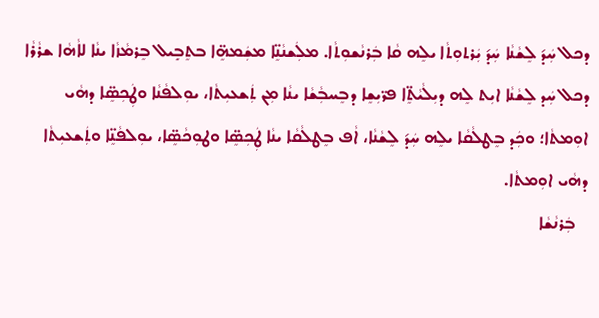ܕܟܠ ܚܲܕ݇ ܠܸܫܵܢܵܐ ܚܲܕ݇ ܝܲܪܬܘܼܬܵܐ ܝܠܸܗ ܩܵܐ ܒܲܪܢܵܫܘܼܬܵܐ. ܡܠܲܫܢܵܢܸ̈ܐ ܡܫܲܡܗܸ̈ܐ ܒܬܸܒܼܸܝܠ ܒܸܪܡܵܙܵܐ ܝܢܵܐ ܠܐܵܗܵܐ ܫܪܵܪܵܐ ܕܟܠ ܚܲܕ ܠܸܫܵܢܵܐ ܐܝܼܬ ܠܸܗ ܕܝܼܠܵܝܵܬܸ̈ܐ ܦܖ̈ܝܼܫܸܐ ܕܒܸܚܒܼܵܫܵܐ ܝܢܵܐ ܡܼܢ ܬܲܫܥܝܼܬܵܐ، ܝܘܼܠܦܵܢܵܐ ܘܛܲܟܼܣܸ̈ܐ ܕܗܵܝ ܐܘܼܡܬܵܐ؛ ܘܟܲܕ ܒܸܛܠܵܩܵܐ ܝܠܸܗ ܚܲܕ݇ ܠܸܫܵܢܵܐ، ܐܵܦ ܒܸܛܠܵܩܵܐ ܝܢܵܐ ܛܲܟܼܣܸ̈ܐ ܘܛܘܼܟܵܣܸ̈ܐ، ܝܘܼܠܦܵܢܸ̈ܐ ܘܬܲܫܥܝܼܬܵܐ ܕܗܵܝ ܐܘܼܡܬܵܐ.
   ܒܲܪܢܵܫܵܐ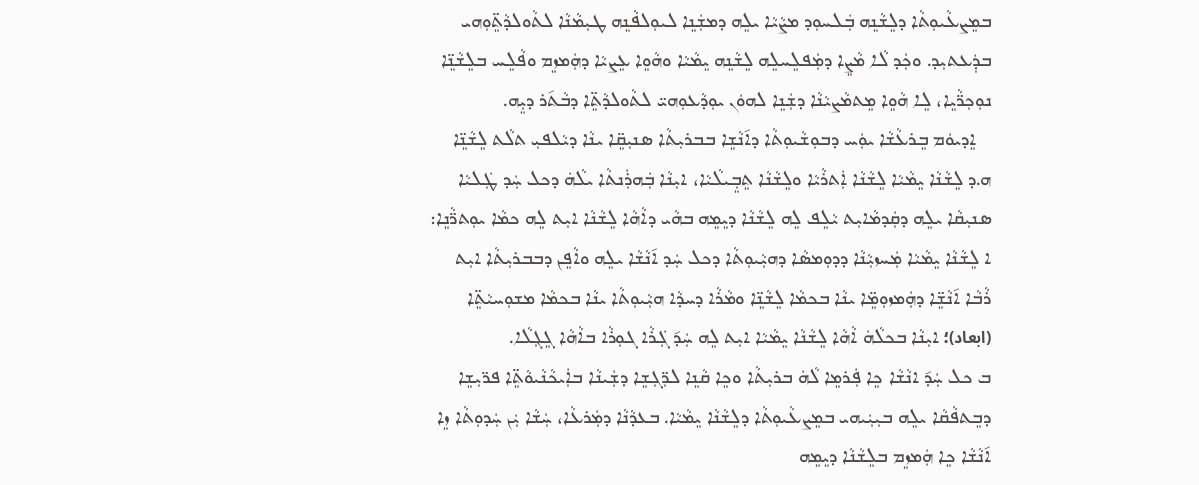ܒܡܸܨܥܵܝܘܼܬܵܐ ܕܠܸܫܵܢܸܗ ܒܲܠܚܘܼܕ ܡܨܵܝܵܐ ܝܠܸܗ ܕܡܫܲܢܸܐ ܠܝܘܼܠܦܵܢܸܗ ܛܝܼܡܵܢܵܐ ܠܬܵܘܠܕܵܬܸ̈ܘܼܗܝ ܒܕܲܥܬܝܼܕ. ܘܟܲܕ ܠܵܐ ܡܵܨܸܐ ܕܡܲܦܠܸܚܠܸܗ ܠܸܫܵܢܸܗ ܝܸܡܵܝܵܐ ܘܗܵܘܸܐ ܥܸܨܝܵܐ ܕܗܲܡܙܸܡ ܘܦܵܠܸܚ ܒܠܸܫܵܢܸ̈ܐ ܢܘܼܟܼܖ̈ܵܝܸܐ، ܠܸܐ ܗܵܘܸܐ ܡܸܬܡܵܨܝܵܢܵܐ ܕܫܲܢܸܐ ܠܗܘܿܢ ܝܘܼܕܵܥܘܼܗܝ̈ ܠܬܵܘܠܕܵܬܸ̈ܐ ܕܒܵܬ݇ܪ ܕܝܼܸܗ.
   ܐܸܕܝܘܿܡ ܒܸܪܥܵܫܵܐ ܝܘܲܚ ܕܒܘܼܫܵܝܘܼܬܵܐ ܕܐ݇ܢܵܫܸܐ ܒܒܪܝܼܬܵܐ ܣܢܝܼܩܸ̈ܐ ܝܢܵܐ ܕܝܵܠܦܝܼ ܬܠܵܬ ܠܸܫܵܢܸ̈ܐ ܗ.ܕ ܠܸܫܵܢܵܐ ܝܸܡܵܝܵܐ ܠܸܫܵܢܵܐ ܐܲܬܪܵܝܵܐ ܘܠܸܫܵܢܵܐ ܬܸܒܼܸܝܠܵܝܵܐ، ܐܝܼܢܵܐ ܒܲܗܪܲܢܬܵܐ ܝܠܵܗܿ ܕܟܠ ܚܲܕ ܛܲܠܝܵܐ ܣܢܝܼܩܵܐ ܝܠܸܗ ܕܩܲܕܡܵܐܝܼܬ ܝܵܠܸܦ ܠܸܗ ܠܸܫܵܢܵܐ ܕܝܸܡܸܗ ܒܗܵܝ ܕܐܵܗܵܐ ܠܸܫܵܢܵܐ ܐܝܼܬ ܠܸܗ ܟܡܵܐ ܝܘܼܬܖ̈ܵܢܸܐ:
ܐ ܠܸܫܵܢܵܐ ܝܸܡܵܝܵܐ ܡܲܚܙܝܼܵܢܵܐ ܕܕܘܼܡܣܵܐ ܕܗܝܼܵܝܘܼܬܵܐ ܕܟܠ ܚܲܕ ܐ݇ܢܵܫܵܐ ܝܠܸܗ ܘܐܵܦܸܢ ܕܒܒܪܝܼܬܵܐ ܐܝܼܬ ܪܵܒܵܐ ܐ݇ܢܵܫܸ̈ܐ ܕܗܲܡܙܘܼܡܸ̈ܐ ܝܢܵܐ ܒܟܡܵܐ ܠܸܫܵܢܸ̈ܐ ܘܡܵܪܵܐ ܕܚܕܵܐ ܗܝܼܵܝܘܼܬܵܐ ܝܢܵܐ ܒܟܡܵܐ ܡܫܘܼܚܝܵܬܸ̈ܐ (ابعاد)؛ ܐܝܼܢܵܐ ܒܟܠܵܗܿ ܐܵܗܵܐ ܠܸܫܵܢܵܐ ܝܸܡܵܝܵܐ ܐܝܼܬ ܠܸܗ ܚܲܕ݇ ܓܲܪܵܐ ܓܘܼܪܵܐ ܒܐܵܗܵܐ ܓܸܓܼܠܵܐ.
ܒ ܟܠ ܚܲܕ݇ ܐܢܵܫܵܐ ܟܸܐ ܦܲܪܡܸܐ ܠܵܗܿ ܒܪܝܼܬܵܐ ܘܟܸܐ ܩܵܢܸܐ ܠܖܼ̈ܓܼܫܸܐ ܕܫܲܝܢܵܐ ܒܐܲܝܟܵܢܵܝܘܵܬܸ̈ܐ ܦܖ̈ܝܼܫܸܐ ܕܒܸܬܦܵܩܵܐ ܝܠܸܗ ܒܝܼܝܲܝܗܝ ܒܡܸܨܥܵܝܘܼܬܵܐ ܕܠܸܫܵܢܵܐ ܝܸܡܵܝܵܐ. ܒܥܕܵܢܵܐ ܕܡܲܪܥܵܐ، ܚܲܫܵܐ ܝܲܢ ܚܲܕܘܼܬܵܐ ܙܸܐ ܐ݇ܢܵܫܵܐ ܟܸܐ ܗܲܡܙܸܡ ܒܠܸܫܵܢܵܐ ܕܝܸܡܸܗ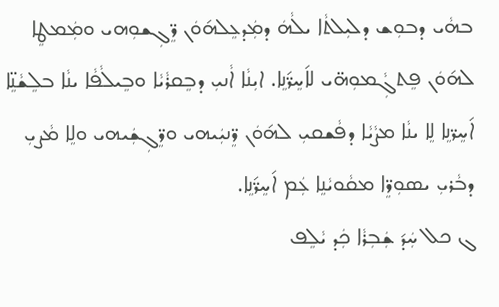ܒܗܵܝ ܕܒܘܼܫ ܕܠܝܼܠܬܵܐ ܝܠܵܗܿ ܕܡܲܕܥܸܠܗ݇ܘܿܢ ܖܸ̈ܓܼܫܘܼܗܝ ܘܡܲܡܛܸܐ ܠܗ݇ܘܿܢ ܦܸܬܓܼܵܡܘܼܗ̈ܝ ܠܐ݇ܚܸܖ̈݇ܢܸܐ. ܐܝܼܢܵܐ ܐܵܢܝܼ ܕܒܸܩܪܵܝܵܐ ܘܒܸܝܠܵܦܵܐ ܝܢܵܐ ܒܠܸܫܵܢܸ̈ܐ ܐ݇ܚܸܖ̈ܢܸܐ ܠܸܐ ܝܢܵܐ ܡܨܵܝܵܐ ܕܦܵܫܩܝܼ ܠܗ݇ܘܿܢ ܖܸ̈ܢܝܲܝܗܝ ܘܖܸ̈ܓܼܫܲܝܗܝ ܘܠܸܐ ܡܵܨܝܼ ܕܒܵܪܝܼ ܝܣܘܼܖܸ̈ܐ ܡܩܵܘܝܵܢܸܐ ܥܲܡ ܐ݇ܚܸܖ̈݇ܢܸܐ.
ܓ ܟܠ ܚܲܕ݇ ܫܲܒܼܪܵܐ ܟܲܕ ܝܵܠܸܦ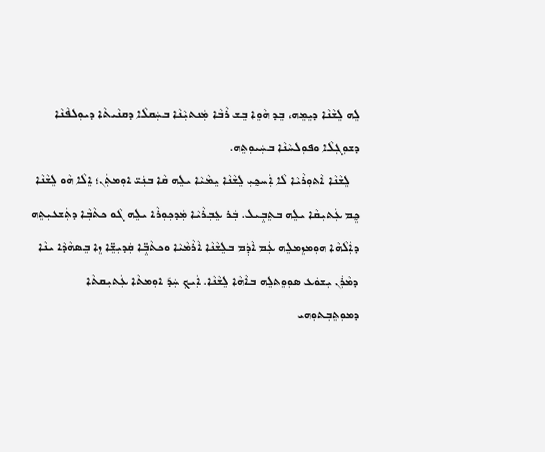ܠܸܗ ܠܸܫܵܢܵܐ ܕܝܸܡܸܗ، ܒܸܕ ܗܵܘܸܐ ܒܸܫ ܪܵܒܵܐ ܡܲܢܬܝܼܵܢܵܐ ܒܚܲܩܠܵܐ ܕܩܢܵܝܬܵܐ ܕܝܘܼܠܦܵܢܵܐ ܕܫܘܼܓܼܠܵܐ ܘܦܘܼܠܚܵܢܵܐ ܒܚܲܝܘܼܬܸܗ.
   ܠܸܫܵܢܵܐ ܐܵܬܘܼܪܵܝܵܐ ܠܵܐ ܐܲܚܟ̰ܝܼ ܠܸܫܵܢܵܐ ܝܸܡܵܝܵܐ ܝܠܸܗ ܩܵܐ ܒܢܲܝ̈ ܐܘܼܡܬܲܢ؛ ܐܸܠܵܐ ܗܵܘ ܠܸܫܵܢܵܐ ܟ̰ܸܡ ܥܲܬܝܼܩܵܐ ܝܠܸܗ ܒܬܸܒܼܸܝܠ. ܒܲܪ ܥܸܒܼܪܵܝܵܐ ܡܲܕܟܼܘܼܪܵܐ ܝܠܸܗ ܓܵܘ ܟܬܵܒܼܵܐ ܕܬܲܫܥܝܼܬܸܗ ܕܐܲܠܵܗܵܐ ܗܘܼܡܙܸܡܠܸܗ ܥܲܡ ܐܵܕܲܡ ܒܠܸܫܵܢܵܐ ܐܵܪܵܡܵܝܵܐ ܘܟܬܵܒܼܸ̈ܐ ܩܲܕܝܼܫܸ̈ܐ ܙܸܐ ܒܸܣܗܵܕܵܐ ܝܢܵܐ ܕܡܵܪܲܢ ܝܼܫܘܿܥ ܣܘܼܘܸܬܠܸܗ ܒܐܵܗܵܐ ܠܸܫܵܢܵܐ. ܐܲܝܟܼ ܚܲܕ݇ ܐܘܼܡܬܵܐ ܥܲܬܝܼܩܬܵܐ ܕܡܘܼܬܸܒܼܬܘܼܗܝ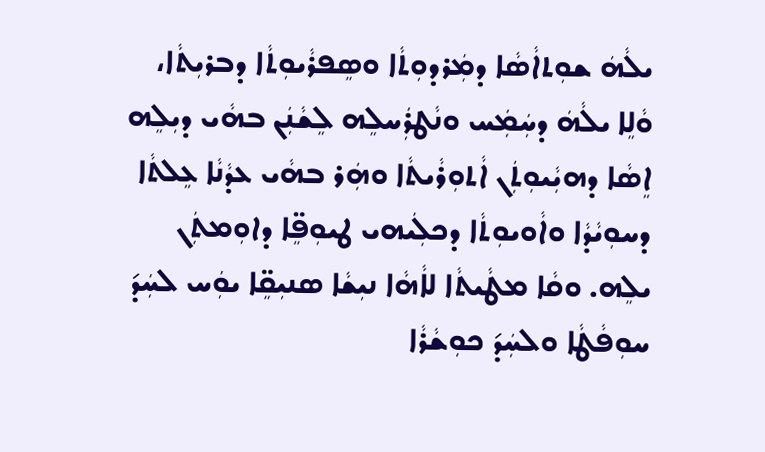ܝܠܵܗܿ ܫܘܼܬܐܵܣܵܐ ܕܡܲܪܕܘܼܬܵܐ ܘܣܸܦܪܵܝܘܼܬܵܐ ܕܒܪܝܼܬܵܐ، ܘܵܠܸܐ ܝܠܵܗܿ ܕܚܲܡܲܚ ܘܢܵܛܪܲܚܠܸܗ ܠܸܫܵܢܲܢ ܒܗܵܝ ܕܝܼܠܸܗ ܐܸܣܵܐ ܕܗܝܼܵܝܘܼܬܲܢ ܐܵܬܘܼܪܵܝܬܵܐ ܘܗܲܪ ܒܗܵܝ ܥܕܵܢܵܐ ܥܸܠܬܵܐ ܕܚܘܼܝܵܕܵܐ ܘܐܵܘܝܘܼܬܵܐ ܕܟܠܲܝܗܝ ܛܝܘܼܦܸ̈ܐ ܕܐܘܼܡܬܲܢ ܝܠܸܗ. ܘܩܵܐ ܡܛܵܝܬܵܐ ܠܐܵܗܵܐ ܢܝܼܫܵܐ ܣܢܝܼܩܸ̈ܐ ܝܘܲܚ ܠܚܲܕ݇ ܚܘܼܦܵܛܵܐ ܘܠܚܲܕ݇ ܟܘܼܫܵܪܵܐ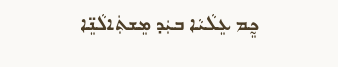ܟ̰ܸܡ ܥܸܠܵܝܵܐ ܒܝܲܕ ܡܸܫܬܲܐܠܵܢܸ̈ܐ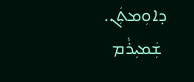ܕܐܘܼܡܬܲܢ.
 ܫܲܡܝܼܪܵܡ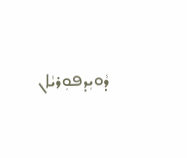ܕܵܘܝܼܕܦܘܼܪܝܵܐܢ